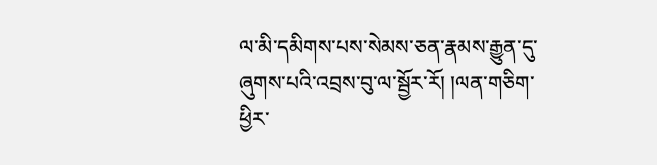ལ་མི་དམིགས་པས་སེམས་ཅན་རྣམས་རྒྱུན་དུ་ཞུགས་པའི་འབྲས་བུ་ལ་སྦྱོར་རོ། །ལན་གཅིག་ ཕྱིར་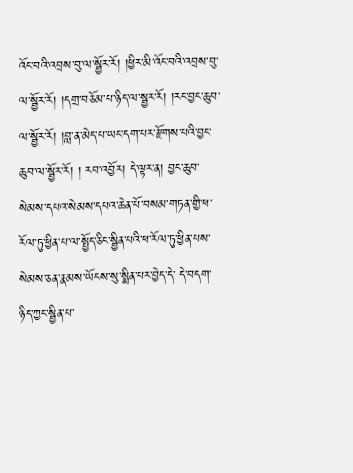འོང་བའི་འབྲས་བུ་ལ་སྦྱོར་རོ། །ཕྱིར་མི་འོང་བའི་འབྲས་བུ་ལ་སྦྱོར་རོ། །དགྲ་བཅོམ་པ་ཉིད་ལ་སྦྱར་རོ། །རང་བྱང་ཆུབ་ལ་སྦྱོར་རོ། །བླ་ན་མེད་པ་ཡང་དག་པར་རྫོགས་པའི་བྱང་ཆུབ་ལ་སྦྱོར་རོ། ། རབ་འབྱོར། དེ་ལྟར་ན། བྱང་ཆུབ་སེམས་དཔའ་སེམས་དཔའ་ཆེན་པོ་བསམ་གཏན་གྱི་ཕ་རོལ་ཏུ་ཕྱིན་པ་ལ་སྤྱོད་ཅིང་སྦྱིན་པའི་ཕ་རོལ་ཏུ་ཕྱིན་པས་སེམས་ཅན་རྣམས་ཡོངས་སུ་སྨིན་པར་བྱེད་དེ་ དེ་བདག་ཉིད་ཀྱང་སྦྱིན་པ་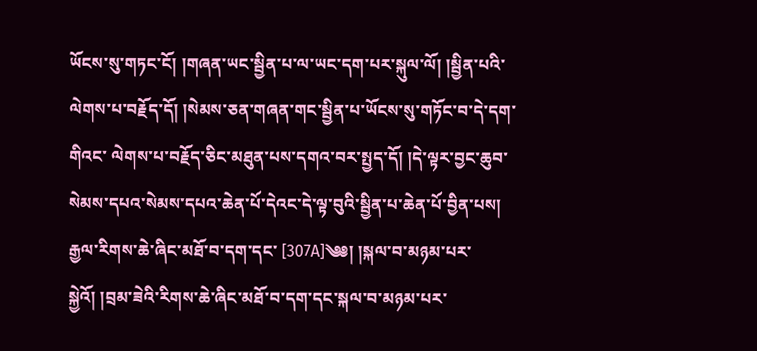ཡོངས་སུ་གཏང་ངོ། །གཞན་ཡང་སྦྱིན་པ་ལ་ཡང་དག་པར་སྐུལ་ལོ། །སྦྱིན་པའི་ལེགས་པ་བརྗོད་དོ། །སེམས་ཅན་གཞན་གང་སྦྱིན་པ་ཡོངས་སུ་གཏོང་བ་དེ་དག་གིའང་ ལེགས་པ་བརྗོད་ཅིང་མཐུན་པས་དགའ་བར་སྤྱད་དོ། །དེ་ལྟར་བྱང་ཆུབ་སེམས་དཔའ་སེམས་དཔའ་ཆེན་པོ་དེའང་དེ་ལྟ་བུའི་སྦྱིན་པ་ཆེན་པོ་བྱིན་པས། རྒྱལ་རིགས་ཆེ་ཞིང་མཐོ་བ་དག་དང་ [307A]༄༅། །སྐལ་བ་མཉམ་པར་སྐྱེའོ། །བྲམ་ཟེའི་རིགས་ཆེ་ཞིང་མཐོ་བ་དག་དང་སྐལ་བ་མཉམ་པར་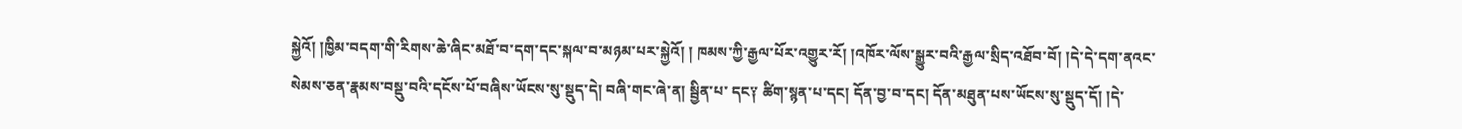སྐྱེའོ། །ཁྱིམ་བདག་གི་རིགས་ཆེ་ཞིང་མཐོ་བ་དག་དང་སྐལ་བ་མཉམ་པར་སྐྱེའོ། ། ཁམས་ཀྱི་རྒྱལ་པོར་འགྱུར་རོ། །འཁོར་ལོས་སྒྱུར་བའི་རྒྱལ་སྲིད་འཐོབ་བོ། །དེ་དེ་དག་ནའང་སེམས་ཅན་རྣམས་བསྡུ་བའི་དངོས་པོ་བཞིས་ཡོངས་སུ་སྡུད་དེ། བཞི་གང་ཞེ་ན། སྦྱིན་པ་ དང༑ ཚིག་སྙན་པ་དང། དོན་བྱ་བ་དང། དོན་མཐུན་པས་ཡོངས་སུ་སྡུད་དོ། །དེ་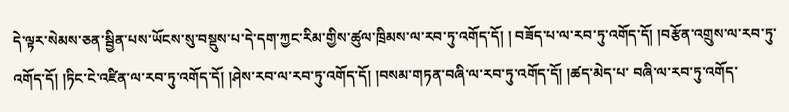དེ་ལྟར་སེམས་ཅན་སྦྱིན་པས་ཡོངས་སུ་བསྡུས་པ་དེ་དག་ཀྱང་རིམ་གྱིས་ཚུལ་ཁྲིམས་ལ་རབ་ཏུ་འགོད་དོ། ། བཟོད་པ་ལ་རབ་ཏུ་འགོད་དོ། །བརྩོན་འགྲུས་ལ་རབ་ཏུ་འགོད་དོ། །ཏིང་ངེ་འཛིན་ལ་རབ་ཏུ་འགོད་དོ། །ཤེས་རབ་ལ་རབ་ཏུ་འགོད་དོ། །བསམ་གཏན་བཞི་ལ་རབ་ཏུ་འགོད་དོ། །ཚད་མེད་པ་ བཞི་ལ་རབ་ཏུ་འགོད་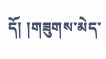དོ། །གཟུགས་མེད་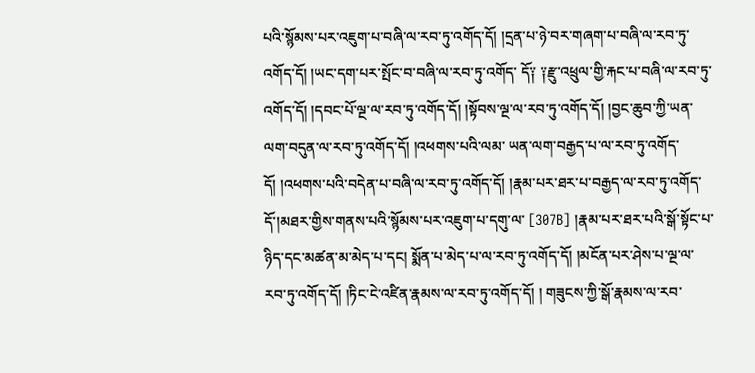པའི་སྙོམས་པར་འཇུག་པ་བཞི་ལ་རབ་ཏུ་འགོད་དོ། །དྲན་པ་ཉེ་བར་གཞག་པ་བཞི་ལ་རབ་ཏུ་འགོད་དོ། །ཡང་དག་པར་སྤོང་བ་བཞི་ལ་རབ་ཏུ་འགོད་ དོ༑ ༑རྫུ་འཕྲུལ་གྱི་རྐང་པ་བཞི་ལ་རབ་ཏུ་འགོད་དོ། །དབང་པོ་ལྔ་ལ་རབ་ཏུ་འགོད་དོ། །སྟོབས་ལྔ་ལ་རབ་ཏུ་འགོད་དོ། །བྱང་ཆུབ་ཀྱི་ཡན་ལག་བདུན་ལ་རབ་ཏུ་འགོད་དོ། །འཕགས་པའི་ལམ་ ཡན་ལག་བརྒྱད་པ་ལ་རབ་ཏུ་འགོད་དོ། །འཕགས་པའི་བདེན་པ་བཞི་ལ་རབ་ཏུ་འགོད་དོ། །རྣམ་པར་ཐར་པ་བརྒྱད་ལ་རབ་ཏུ་འགོད་དོ་།མཐར་གྱིས་གནས་པའི་སྙོམས་པར་འཇུག་པ་དགུ་ལ་ [307B] །རྣམ་པར་ཐར་པའི་སྒོ་སྟོང་པ་ཉིད་དང་མཚན་མ་མེད་པ་དང། སྨོན་པ་མེད་པ་ལ་རབ་ཏུ་འགོད་དོ། །མངོན་པར་ཤེས་པ་ལྔ་ལ་རབ་ཏུ་འགོད་དོ། །ཏིང་ངེ་འཛིན་རྣམས་ལ་རབ་ཏུ་འགོད་དོ། ། གཟུངས་ཀྱི་སྒོ་རྣམས་ལ་རབ་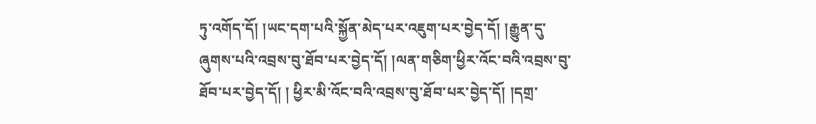ཏུ་འགོད་དོ། །ཡང་དག་པའི་སྐྱོན་མེད་པར་འཇུག་པར་བྱེད་དོ། །རྒྱུན་དུ་ཞུགས་པའི་འབྲས་བུ་ཐོབ་པར་བྱེད་དོ། །ལན་གཅིག་ཕྱིར་འོང་བའི་འབྲས་བུ་ཐོབ་པར་བྱེད་དོ། ། ཕྱིར་མི་འོང་བའི་འབྲས་བུ་ཐོབ་པར་བྱེད་དོ། །དགྲ་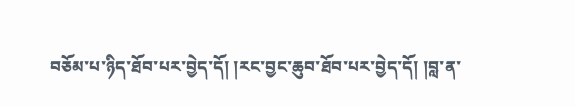བཅོམ་པ་ཉིད་ཐོབ་པར་བྱེད་དོ། །རང་བྱང་ཆུབ་ཐོབ་པར་བྱེད་དོ། །བླ་ན་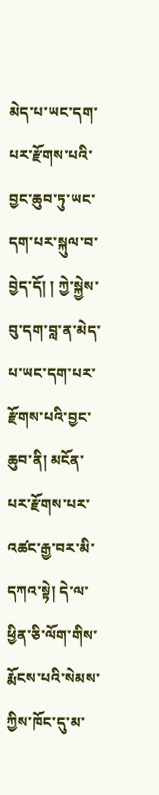མེད་པ་ཡང་དག་པར་རྫོགས་པའི་བྱང་ཆུབ་ཏུ་ཡང་དག་པར་སྐུལ་བ་བྱེད་དོ། ། ཀྱེ་སྐྱེས་བུ་དག་བླ་ན་མེད་པ་ཡང་དག་པར་རྫོགས་པའི་བྱང་ཆུབ་ནི། མངོན་པར་རྫོགས་པར་འཚང་རྒྱ་བར་མི་དཀའ་སྟེ། དེ་ལ་ཕྱིན་ཅི་ལོག་གིས་རྨོངས་པའི་སེམས་ཀྱིས་ཁོང་དུ་མ་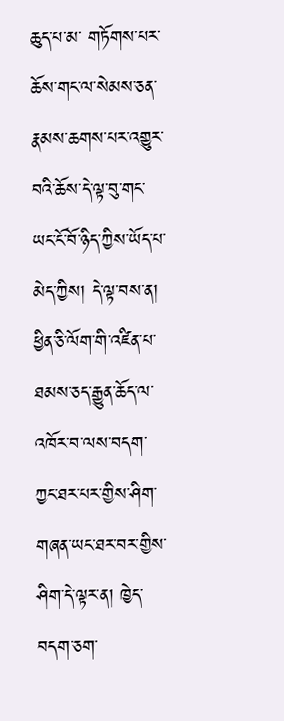ཆུད་པ་མ་ གཏོགས་པར་ཆོས་གང་ལ་སེམས་ཅན་རྣམས་ཆགས་པར་འགྱུར་བའི་ཆོས་དེ་ལྟ་བུ་གང་ཡང་ངོ་བོ་ཉིད་ཀྱིས་ཡོད་པ་མེད་ཀྱིས། དེ་ལྟ་བས་ན། ཕྱིན་ཅི་ལོག་གི་འཛིན་པ་ཐམས་ཅད་རྒྱུན་ཆོད་ལ་ འཁོར་བ་ལས་བདག་ཀྱང་ཐར་པར་གྱིས་ཤིག་གཞན་ཡང་ཐར་བར་གྱིས་ཤིག་དེ་ལྟར་ན། ཁྱེད་བདག་ཅག་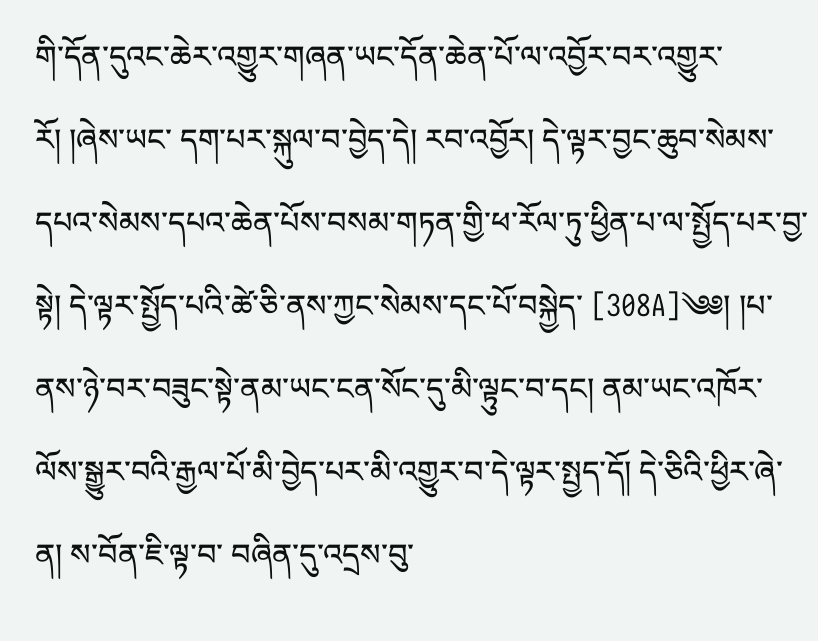གི་དོན་དུའང་ཆེར་འགྱུར་གཞན་ཡང་དོན་ཆེན་པོ་ལ་འབྱོར་བར་འགྱུར་རོ། །ཞེས་ཡང་ དག་པར་སྐུལ་བ་བྱེད་དེ། རབ་འབྱོར། དེ་ལྟར་བྱང་ཆུབ་སེམས་དཔའ་སེམས་དཔའ་ཆེན་པོས་བསམ་གཏན་གྱི་ཕ་རོལ་ཏུ་ཕྱིན་པ་ལ་སྤྱོད་པར་བྱ་སྟེ། དེ་ལྟར་སྤྱོད་པའི་ཚེ་ཅི་ནས་ཀྱང་སེམས་དང་པོ་བསྐྱེད་ [308A]༄༅། །པ་ནས་ཉེ་བར་བཟུང་སྟེ་ནམ་ཡང་ངན་སོང་དུ་མི་ལྟུང་བ་དང། ནམ་ཡང་འཁོར་ལོས་སྒྱུར་བའི་རྒྱལ་པོ་མི་བྱེད་པར་མི་འགྱུར་བ་དེ་ལྟར་སྤྱད་དོ། དེ་ཅིའི་ཕྱིར་ཞེ་ན། ས་བོན་ཇི་ལྟ་བ་ བཞིན་དུ་འདྲས་བུ་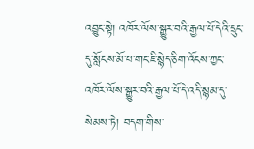འབྱུང་སྟེ། འཁོར་ལོས་སྒྱུར་བའི་རྒྱལ་པོ་དེའི་དྲུང་དུ་སློངས་མོ་པ་གང་ཇི་སྙེད་ཅིག་འོངས་ཀྱང་འཁོར་ལོས་སྒྱུར་བའི་རྒྱལ་པོ་དེ་འདི་སྙམ་དུ་སེམས་ཏེ། བདག་གིས་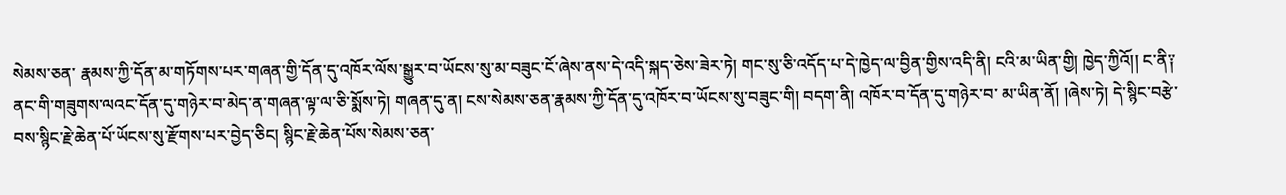སེམས་ཅན་ རྣམས་ཀྱི་དོན་མ་གཏོགས་པར་གཞན་གྱི་དོན་དུ་འཁོར་ལོས་སྒྱུར་བ་ཡོངས་སུ་མ་བཟུང་ངོ་ཞེས་ནས་དེ་འདི་སྐད་ཅེས་ཟེར་ཏེ། གང་སུ་ཅི་འདོད་པ་དེ་ཁྱེད་ལ་བྱིན་གྱིས་འདི་ནི། ངའི་མ་ཡིན་གྱི། ཁྱེད་ཀྱིའོ།། ང་ནི༑ ནང་གི་གཟུགས་ལའང་དོན་དུ་གཉེར་བ་མེད་ན་གཞན་ལྟ་ལ་ཅི་སྨོས་ཏེ། གཞན་དུ་ན། ངས་སེམས་ཅན་རྣམས་ཀྱི་དོན་དུ་འཁོར་བ་ཡོངས་སུ་བཟུང་གི། བདག་ནི། འཁོར་བ་དོན་དུ་གཉེར་བ་ མ་ཡིན་ནོ། །ཞེས་ཏེ། དེ་སྙིང་བརྩེ་བས་སྙིང་རྗེ་ཆེན་པོ་ཡོངས་སུ་རྫོགས་པར་བྱེད་ཅིང། སྙིང་རྗེ་ཆེན་པོས་སེམས་ཅན་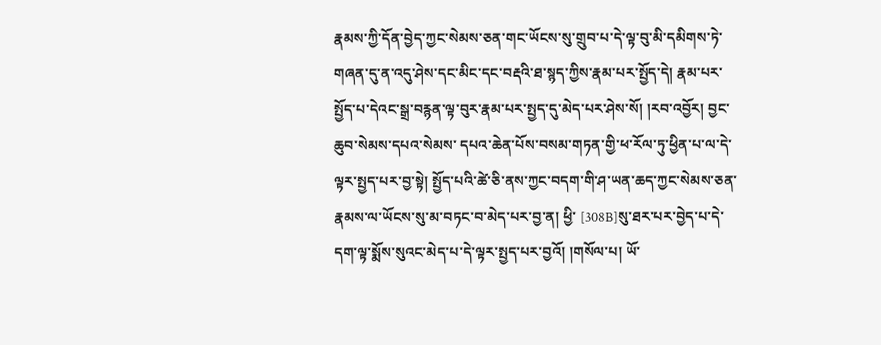རྣམས་ཀྱི་དོན་བྱེད་ཀྱང་སེམས་ཅན་གང་ཡོངས་སུ་གྲུབ་པ་དེ་ལྟ་བུ་མི་དམིགས་ཏེ་ གཞན་དུ་ན་འདུ་ཤེས་དང་མིང་དང་བརྡའི་ཐ་སྙད་ཀྱིས་རྣམ་པར་སྤྱོད་དེ། རྣམ་པར་སྤྱོད་པ་དེའང་སྒྲ་བརྙན་ལྟ་བུར་རྣམ་པར་སྤྱད་དུ་མེད་པར་ཤེས་སོ། །རབ་འབྱོར། བྱང་ཆུབ་སེམས་དཔའ་སེམས་ དཔའ་ཆེན་པོས་བསམ་གཏན་གྱི་ཕ་རོལ་ཏུ་ཕྱིན་པ་ལ་དེ་ལྟར་སྤྱད་པར་བྱ་སྟེ། སྤྱོད་པའི་ཚེ་ཅི་ནས་ཀྱང་བདག་གི་ཤ་ཡན་ཆད་ཀྱང་སེམས་ཅན་རྣམས་ལ་ཡོངས་སུ་མ་བཏང་བ་མེད་པར་བྱ་ན། ཕྱི་ [308B]སུ་ཐར་པར་བྱེད་པ་དེ་དག་ལྟ་སྨོས་སུའང་མེད་པ་དེ་ལྟར་སྤྱད་པར་བྱའོ། །གསོལ་པ། ཡོ་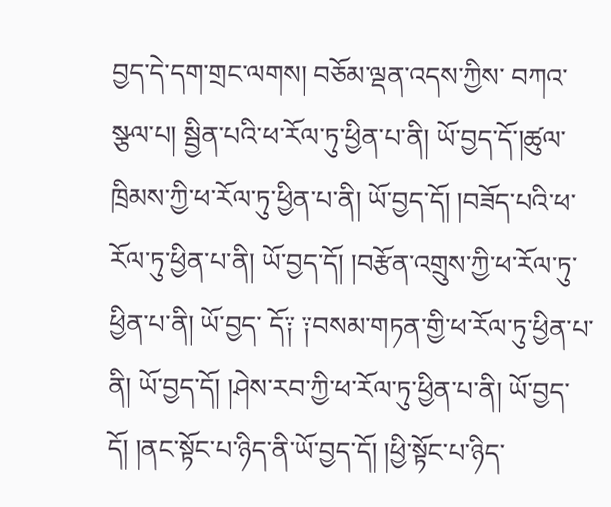བྱད་དེ་དག་གྲང་ལགས། བཅོམ་ལྡན་འདས་ཀྱིས་ བཀའ་སྩལ་པ། སྦྱིན་པའི་ཕ་རོལ་ཏུ་ཕྱིན་པ་ནི། ཡོ་བྱད་དོ་།ཚུལ་ཁྲིམས་ཀྱི་ཕ་རོལ་ཏུ་ཕྱིན་པ་ནི། ཡོ་བྱད་དོ། །བཟོད་པའི་ཕ་རོལ་ཏུ་ཕྱིན་པ་ནི། ཡོ་བྱད་དོ། །བརྩོན་འགྲུས་ཀྱི་ཕ་རོལ་ཏུ་ཕྱིན་པ་ནི། ཡོ་བྱད་ དོ༑ ༑བསམ་གཏན་གྱི་ཕ་རོལ་ཏུ་ཕྱིན་པ་ནི། ཡོ་བྱད་དོ། །ཤེས་རབ་ཀྱི་ཕ་རོལ་ཏུ་ཕྱིན་པ་ནི། ཡོ་བྱད་དོ། །ནང་སྟོང་པ་ཉིད་ནི་ཡོ་བྱད་དོ། །ཕྱི་སྟོང་པ་ཉིད་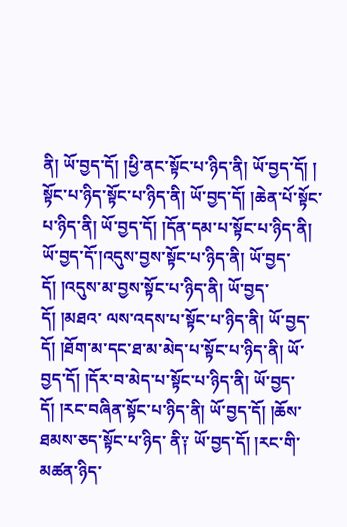ནི། ཡོ་བྱད་དོ། །ཕྱི་ནང་སྟོང་པ་ཉིད་ནི། ཡོ་བྱད་དོ། ། སྟོང་པ་ཉིད་སྟོང་པ་ཉིད་ནི། ཡོ་བྱད་དོ། །ཆེན་པོ་སྟོང་པ་ཉིད་ནི། ཡོ་བྱད་དོ། །དོན་དམ་པ་སྟོང་པ་ཉིད་ནི། ཡོ་བྱད་དོ་།འདུས་བྱས་སྟོང་པ་ཉིད་ནི། ཡོ་བྱད་དོ། །འདུས་མ་བྱས་སྟོང་པ་ཉིད་ནི། ཡོ་བྱད་དོ། །མཐའ་ ལས་འདས་པ་སྟོང་པ་ཉིད་ནི། ཡོ་བྱད་དོ། །ཐོག་མ་དང་ཐ་མ་མེད་པ་སྟོང་པ་ཉིད་ནི། ཡོ་བྱད་དོ། །དོར་བ་མེད་པ་སྟོང་པ་ཉིད་ནི། ཡོ་བྱད་དོ། །རང་བཞིན་སྟོང་པ་ཉིད་ནི། ཡོ་བྱད་དོ། །ཆོས་ཐམས་ཅད་སྟོང་པ་ཉིད་ ནི༑ ཡོ་བྱད་དོ། །རང་གི་མཚན་ཉིད་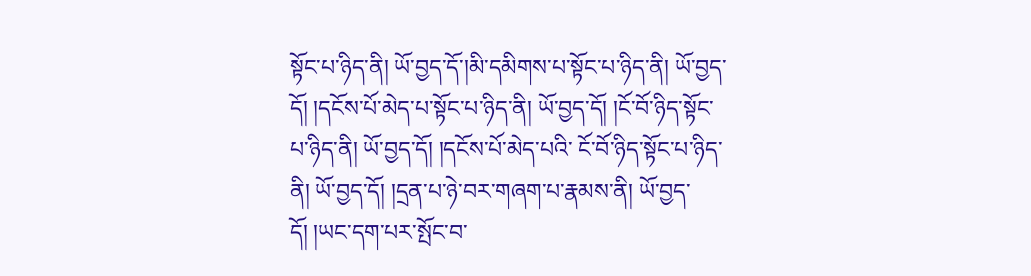སྟོང་པ་ཉིད་ནི། ཡོ་བྱད་དོ་།མི་དམིགས་པ་སྟོང་པ་ཉིད་ནི། ཡོ་བྱད་དོ། །དངོས་པོ་མེད་པ་སྟོང་པ་ཉིད་ནི། ཡོ་བྱད་དོ། །ངོ་བོ་ཉིད་སྟོང་པ་ཉིད་ནི། ཡོ་བྱད་དོ། །དངོས་པོ་མེད་པའི་ ངོ་བོ་ཉིད་སྟོང་པ་ཉིད་ནི། ཡོ་བྱད་དོ། །དྲན་པ་ཉེ་བར་གཞག་པ་རྣམས་ནི། ཡོ་བྱད་དོ། །ཡང་དག་པར་སྤོང་བ་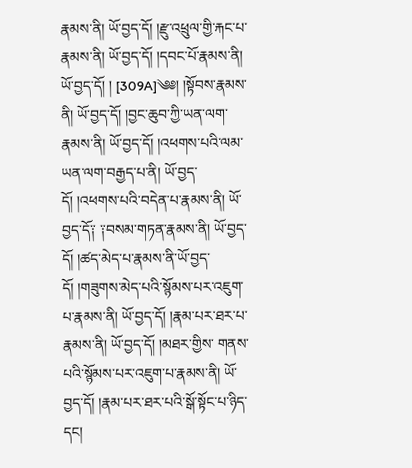རྣམས་ནི། ཡོ་བྱད་དོ། །རྫུ་འཕྲུལ་གྱི་རྐང་པ་རྣམས་ནི། ཡོ་བྱད་དོ། །དབང་པོ་རྣམས་ནི། ཡོ་བྱད་དོ། ། [309A]༄༅། །སྟོབས་རྣམས་ནི། ཡོ་བྱད་དོ། །བྱང་ཆུབ་ཀྱི་ཡན་ལག་རྣམས་ནི། ཡོ་བྱད་དོ། །འཕགས་པའི་ལམ་ཡན་ལག་བརྒྱད་པ་ནི། ཡོ་བྱད་དོ། །འཕགས་པའི་བདེན་པ་རྣམས་ནི། ཡོ་ བྱད་དོ༑ ༑བསམ་གཏན་རྣམས་ནི། ཡོ་བྱད་དོ། །ཚད་མེད་པ་རྣམས་ནི་ཡོ་བྱད་དོ། །གཟུགས་མེད་པའི་སྙོམས་པར་འཇུག་པ་རྣམས་ནི། ཡོ་བྱད་དོ། །རྣམ་པར་ཐར་པ་རྣམས་ནི། ཡོ་བྱད་དོ། །མཐར་གྱིས་ གནས་པའི་སྙོམས་པར་འཇུག་པ་རྣམས་ནི། ཡོ་བྱད་དོ། །རྣམ་པར་ཐར་པའི་སྒོ་སྟོང་པ་ཉིད་དང།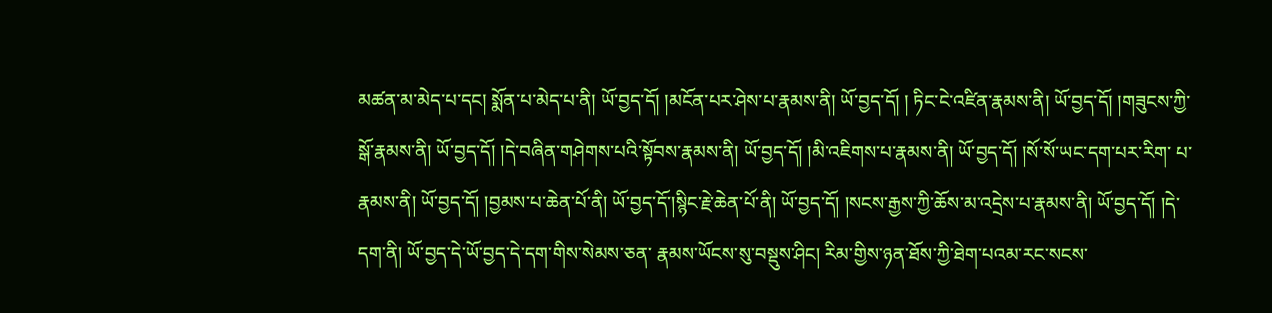མཚན་མ་མེད་པ་དང། སྨོན་པ་མེད་པ་ནི། ཡོ་བྱད་དོ། །མངོན་པར་ཤེས་པ་རྣམས་ནི། ཡོ་བྱད་དོ། ། ཏིང་ངེ་འཛིན་རྣམས་ནི། ཡོ་བྱད་དོ། །གཟུངས་ཀྱི་སྒོ་རྣམས་ནི། ཡོ་བྱད་དོ། །དེ་བཞིན་གཤེགས་པའི་སྟོབས་རྣམས་ནི། ཡོ་བྱད་དོ། །མི་འཇིགས་པ་རྣམས་ནི། ཡོ་བྱད་དོ། །སོ་སོ་ཡང་དག་པར་རིག་ པ་རྣམས་ནི། ཡོ་བྱད་དོ། །བྱམས་པ་ཆེན་པོ་ནི། ཡོ་བྱད་དོ་།སྙིང་རྗེ་ཆེན་པོ་ནི། ཡོ་བྱད་དོ། །སངས་རྒྱས་ཀྱི་ཆོས་མ་འདྲེས་པ་རྣམས་ནི། ཡོ་བྱད་དོ། །དེ་དག་ནི། ཡོ་བྱད་དེ་ཡོ་བྱད་དེ་དག་གིས་སེམས་ཅན་ རྣམས་ཡོངས་སུ་བསྡུས་ཤིང། རིམ་གྱིས་ཉན་ཐོས་ཀྱི་ཐེག་པའམ་རང་སངས་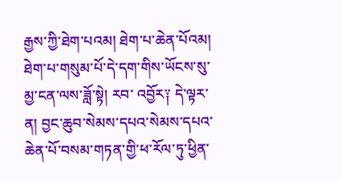རྒྱས་ཀྱི་ཐེག་པའམ། ཐེག་པ་ཆེན་པོའམ། ཐེག་པ་གསུམ་པོ་དེ་དག་གིས་ཡོངས་སུ་མྱ་ངན་ལས་ཟློ་སྟེ། རབ་ འབྱོར༑ དེ་ལྟར་ན། བྱང་ཆུབ་སེམས་དཔའ་སེམས་དཔའ་ཆེན་པོ་བསམ་གཏན་གྱི་ཕ་རོལ་ཏུ་ཕྱིན་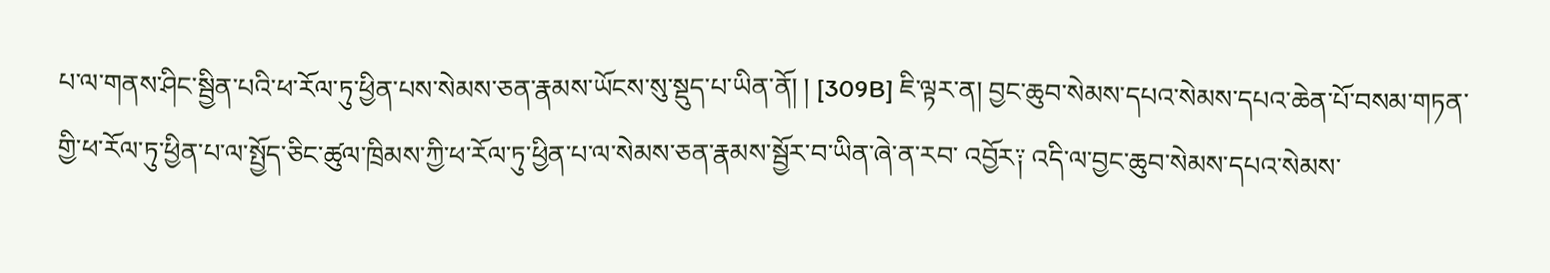པ་ལ་གནས་ཤིང་སྦྱིན་པའི་ཕ་རོལ་ཏུ་ཕྱིན་པས་སེམས་ཅན་རྣམས་ཡོངས་སུ་སྡུད་པ་ཡིན་ནོ། ། [309B] ཇི་ལྟར་ན། བྱང་ཆུབ་སེམས་དཔའ་སེམས་དཔའ་ཆེན་པོ་བསམ་གཏན་གྱི་ཕ་རོལ་ཏུ་ཕྱིན་པ་ལ་སྤྱོད་ཅིང་ཚུལ་ཁྲིམས་ཀྱི་ཕ་རོལ་ཏུ་ཕྱིན་པ་ལ་སེམས་ཅན་རྣམས་སྦྱོར་བ་ཡིན་ཞེ་ན་རབ་ འབྱོར༑ འདི་ལ་བྱང་ཆུབ་སེམས་དཔའ་སེམས་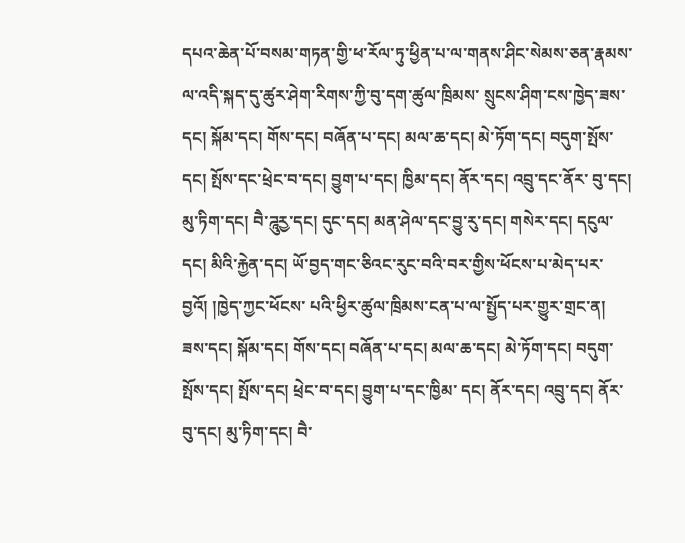དཔའ་ཆེན་པོ་བསམ་གཏན་གྱི་ཕ་རོལ་ཏུ་ཕྱིན་པ་ལ་གནས་ཤིང་སེམས་ཅན་རྣམས་ལ་འདི་སྐད་དུ་ཚུར་ཤེག་རིགས་ཀྱི་བུ་དག་ཚུལ་ཁྲིམས་ སྲུངས་ཤིག་ངས་ཁྱེད་ཟས་དང། སྐོམ་དང། གོས་དང། བཞོན་པ་དང། མལ་ཆ་དང། མེ་ཏོག་དང། བདུག་སྤོས་དང། སྤོས་དང་ཕྲེང་བ་དང། བྱུག་པ་དང། ཁྱིམ་དང། ནོར་དང། འབྲུ་དང་ནོར་ བུ་དང། མུ་ཏིག་དང། བཻ་ཌཱུརྱ་དང། དུང་དང། མན་ཤེལ་དང་བྱུ་རུ་དང། གསེར་དང། དངུལ་དང། མིའི་རྐྱེན་དང། ཡོ་བྱད་གང་ཅིའང་རུང་བའི་བར་གྱིས་ཕོངས་པ་མེད་པར་བྱའོ། །ཁྱེད་ཀྱང་ཕོངས་ པའི་ཕྱིར་ཚུལ་ཁྲིམས་ངན་པ་ལ་སྤྱོད་པར་གྱུར་གྲང་ན། ཟས་དང། སྐོམ་དང། གོས་དང། བཞོན་པ་དང། མལ་ཆ་དང། མེ་ཏོག་དང། བདུག་སྤོས་དང། སྤོས་དང། ཕྲེང་བ་དང། བྱུག་པ་དང་ཁྱིམ་ དང། ནོར་དང། འབྲུ་དང། ནོར་བུ་དང། མུ་ཏིག་དང། བཻ་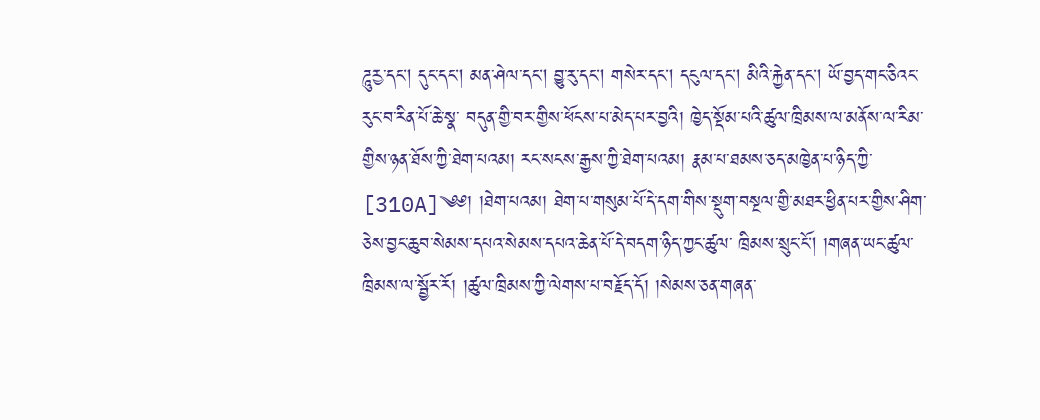ཌཱུརྱ་དང། དུང་དང། མན་ཤེལ་དང། བྱུ་རུ་དང། གསེར་དང། དངུལ་དང། མིའི་རྐྱེན་དང། ཡོ་བྱད་གང་ཅིའང་རུང་བ་རིན་པོ་ཆེ་སྣ་ བདུན་གྱི་བར་གྱིས་ཕོངས་པ་མེད་པར་བྱའི། ཁྱེད་སྡོམ་པའི་ཚུལ་ཁྲིམས་ལ་མནོས་ལ་རིམ་གྱིས་ཉན་ཐོས་ཀྱི་ཐེག་པའམ། རང་སངས་རྒྱས་ཀྱི་ཐེག་པའམ། རྣམ་པ་ཐམས་ཅད་མཁྱེན་པ་ཉིད་ཀྱི་ [310A]༄༅། །ཐེག་པའམ། ཐེག་པ་གསུམ་པོ་དེ་དག་གིས་སྡུག་བསྔལ་གྱི་མཐར་ཕྱིན་པར་གྱིས་ཤིག་ཅེས་བྱང་ཆུབ་སེམས་དཔའ་སེམས་དཔའ་ཆེན་པོ་དེ་བདག་ཉིད་ཀྱང་ཚུལ་ ཁྲིམས་སྲུང་ངོ། །གཞན་ཡང་ཚུལ་ཁྲིམས་ལ་སྦྱོར་རོ། །ཚུལ་ཁྲིམས་ཀྱི་ལེགས་པ་བརྗོད་དོ། །སེམས་ཅན་གཞན་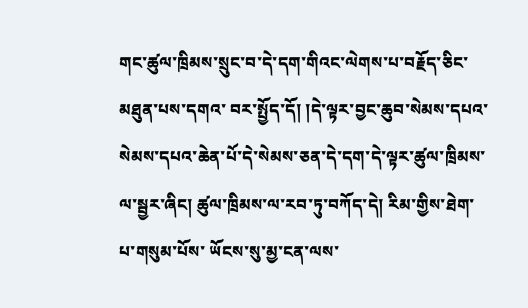གང་ཚུལ་ཁྲིམས་སྲུང་བ་དེ་དག་གིའང་ལེགས་པ་བརྗོད་ཅིང་མཐུན་པས་དགའ་ བར་སྤྱོད་དོ། །དེ་ལྟར་བྱང་ཆུབ་སེམས་དཔའ་སེམས་དཔའ་ཆེན་པོ་དེ་སེམས་ཅན་དེ་དག་དེ་ལྟར་ཚུལ་ཁྲིམས་ལ་སྦྱར་ཞིང། ཚུལ་ཁྲིམས་ལ་རབ་ཏུ་བཀོད་དེ། རིམ་གྱིས་ཐེག་པ་གསུམ་པོས་ ཡོངས་སུ་མྱ་ངན་ལས་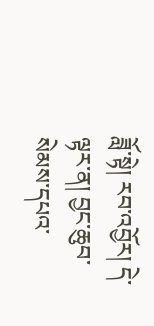ཟློ་སྟེ། རབ་འབྱོར། དེ་ལྟར་ན། བྱང་ཆུབ་སེམས་དཔའ་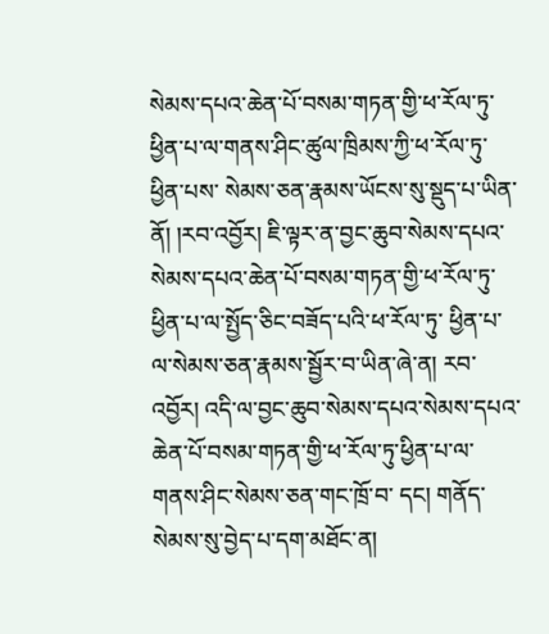སེམས་དཔའ་ཆེན་པོ་བསམ་གཏན་གྱི་ཕ་རོལ་ཏུ་ཕྱིན་པ་ལ་གནས་ཤིང་ཚུལ་ཁྲིམས་ཀྱི་ཕ་རོལ་ཏུ་ཕྱིན་པས་ སེམས་ཅན་རྣམས་ཡོངས་སུ་སྡུད་པ་ཡིན་ནོ། །རབ་འབྱོར། ཇི་ལྟར་ན་བྱང་ཆུབ་སེམས་དཔའ་སེམས་དཔའ་ཆེན་པོ་བསམ་གཏན་གྱི་ཕ་རོལ་ཏུ་ཕྱིན་པ་ལ་སྤྱོད་ཅིང་བཟོད་པའི་ཕ་རོལ་ཏུ་ ཕྱིན་པ་ལ་སེམས་ཅན་རྣམས་སྦྱོར་བ་ཡིན་ཞེ་ན། རབ་འབྱོར། འདི་ལ་བྱང་ཆུབ་སེམས་དཔའ་སེམས་དཔའ་ཆེན་པོ་བསམ་གཏན་གྱི་ཕ་རོལ་ཏུ་ཕྱིན་པ་ལ་གནས་ཤིང་སེམས་ཅན་གང་ཁྲོ་བ་ དང། གནོད་སེམས་སུ་བྱེད་པ་དག་མཐོང་ན།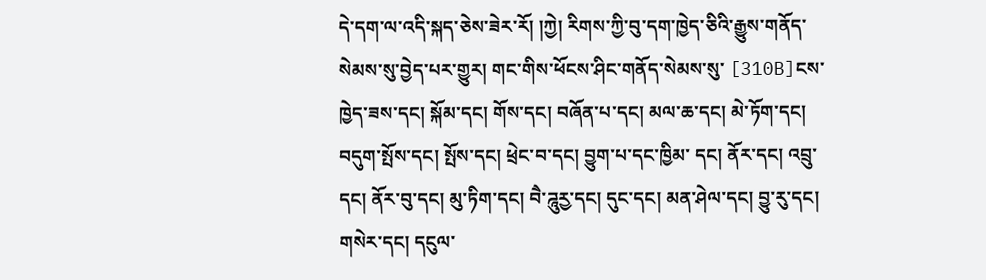དེ་དག་ལ་འདི་སྐད་ཅེས་ཟེར་རོ། །ཀྱེ། རིགས་ཀྱི་བུ་དག་ཁྱེད་ཅིའི་རྒྱུས་གནོད་སེམས་སུ་བྱེད་པར་གྱུར། གང་གིས་ཕོངས་ཤིང་གནོད་སེམས་སུ་ [310B]ངས་ཁྱེད་ཟས་དང། སྐོམ་དང། གོས་དང། བཞོན་པ་དང། མལ་ཆ་དང། མེ་ཏོག་དང། བདུག་སྤོས་དང། སྤོས་དང། ཕྲེང་བ་དང། བྱུག་པ་དང་ཁྱིམ་ དང། ནོར་དང། འབྲུ་དང། ནོར་བུ་དང། མུ་ཏིག་དང། བཻ་ཌཱུརྱ་དང། དུང་དང། མན་ཤེལ་དང། བྱུ་རུ་དང། གསེར་དང། དངུལ་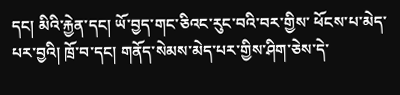དང། མིའི་རྐྱེན་དང། ཡོ་བྱད་གང་ཅིའང་རུང་བའི་བར་གྱིས་ ཕོངས་པ་མེད་པར་བྱའི། ཁྲོ་བ་དང། གནོད་སེམས་མེད་པར་གྱིས་ཤིག་ཅེས་དེ་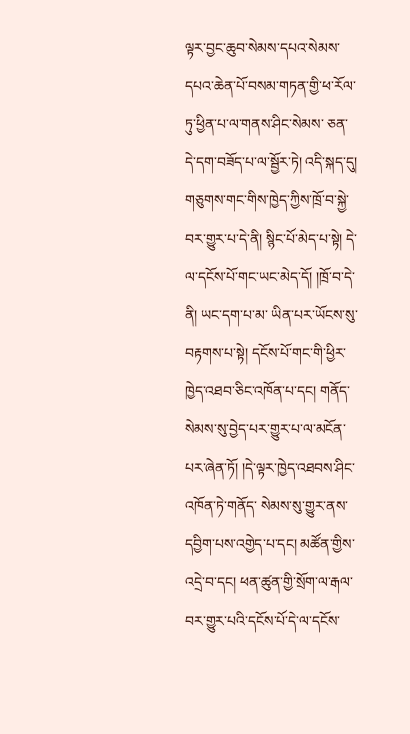ལྟར་བྱང་ཆུབ་སེམས་དཔའ་སེམས་དཔའ་ཆེན་པོ་བསམ་གཏན་གྱི་ཕ་རོལ་ཏུ་ཕྱིན་པ་ལ་གནས་ཤིང་སེམས་ ཅན་དེ་དག་བཟོད་པ་ལ་སྦྱོར་ཏེ། འདི་སྐད་དུ། གཅུགས་གང་གིས་ཁྱེད་ཀྱིས་ཁྲོ་བ་སྐྱེ་བར་གྱུར་པ་དེ་ནི། སྙིང་པོ་མེད་པ་སྟེ། དེ་ལ་དངོས་པོ་གང་ཡང་མེད་དོ། །ཁྲོ་བ་དེ་ནི། ཡང་དག་པ་མ་ ཡིན་པར་ཡོངས་སུ་བརྟགས་པ་སྟེ། དངོས་པོ་གང་གི་ཕྱིར་ཁྱེད་འཐབ་ཅིང་འཁོན་པ་དང། གནོད་སེམས་སུ་བྱེད་པར་གྱུར་པ་ལ་མངོན་པར་ཞེན་ཏོ། །དེ་ལྟར་ཁྱེད་འཐབས་ཤིང་འཁོན་ཏེ་གནོད་ སེམས་སུ་གྱུར་ནས་དབྱིག་པས་འགྱེད་པ་དང། མཚོན་གྱིས་འདྲེ་བ་དང། ཕན་ཚུན་གྱི་སྲོག་ལ་རྒལ་བར་གྱུར་པའི་དངོས་པོ་དེ་ལ་དངོས་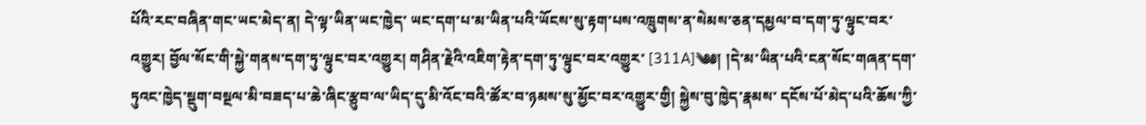པོའི་རང་བཞིན་གང་ཡང་མེད་ན། དེ་ལྟ་ཡིན་ཡང་ཁྱེད་ ཡང་དག་པ་མ་ཡིན་པའི་ཡོངས་སུ་རྟག་པས་འཁྲུགས་ན་སེམས་ཅན་དམྱལ་བ་དག་ཏུ་ལྟུང་བར་འགྱུར། བྱོལ་སོང་གི་སྐྱེ་གནས་དག་ཏུ་ལྟུང་བར་འགྱུར། གཤིན་རྗེའི་འཇིག་རྟེན་དག་ཏུ་ལྟུང་བར་འགྱུར་ [311A]༄༅། །དེ་མ་ཡིན་པའི་ངན་སོང་གཞན་དག་ཏུའང་ཁྱེད་སྡུག་བསྔལ་མི་བཟད་པ་ཆེ་ཞིང་རྩུབ་ལ་ཡིད་དུ་མི་འོང་བའི་ཚོར་བ་ཉམས་སུ་མྱོང་བར་འགྱུར་གྱི། སྐྱེས་བུ་ཁྱེད་རྣམས་ དངོས་པོ་མེད་པའི་ཆོས་ཀྱི་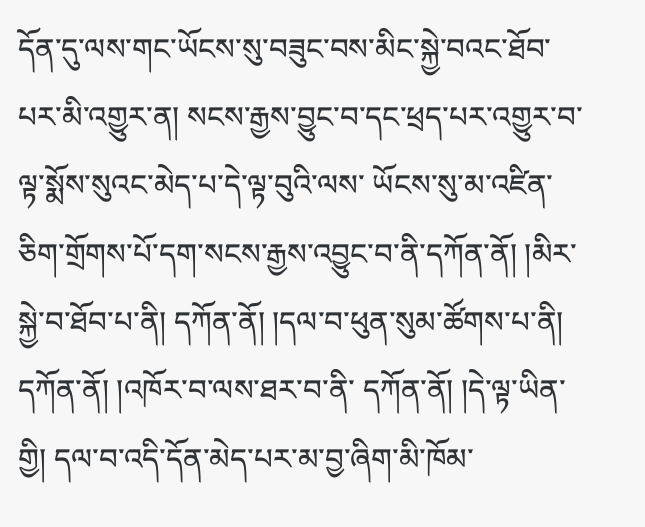དོན་དུ་ལས་གང་ཡོངས་སུ་བཟུང་བས་མིང་སྐྱེ་བའང་ཐོབ་པར་མི་འགྱུར་ན། སངས་རྒྱས་བྱུང་བ་དང་ཕྲད་པར་འགྱུར་བ་ལྟ་སྨོས་སུའང་མེད་པ་དེ་ལྟ་བུའི་ལས་ ཡོངས་སུ་མ་འཛིན་ཅིག་གྲོགས་པོ་དག་སངས་རྒྱས་འབྱུང་བ་ནི་དཀོན་ནོ། །མིར་སྐྱེ་བ་ཐོབ་པ་ནི། དཀོན་ནོ། །དལ་བ་ཕུན་སུམ་ཚོགས་པ་ནི། དཀོན་ནོ། །འཁོར་བ་ལས་ཐར་བ་ནི་ དཀོན་ནོ། །དེ་ལྟ་ཡིན་གྱི། དལ་བ་འདི་དོན་མེད་པར་མ་བྱ་ཞིག་མི་ཁོམ་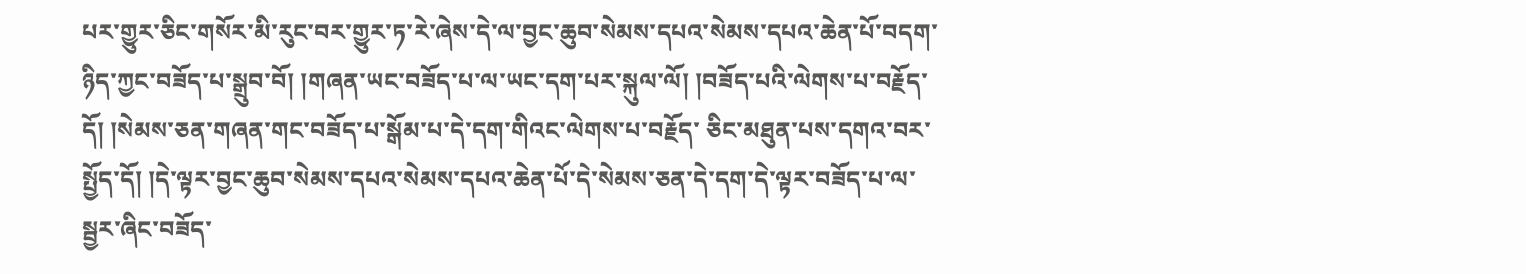པར་གྱུར་ཅིང་གསོར་མི་རུང་བར་གྱུར་ཏ་རེ་ཞེས་དེ་ལ་བྱང་ཆུབ་སེམས་དཔའ་སེམས་དཔའ་ཆེན་པོ་བདག་ ཉིད་ཀྱང་བཟོད་པ་སྒྲུབ་བོ། །གཞན་ཡང་བཟོད་པ་ལ་ཡང་དག་པར་སྐུལ་ལོ། །བཟོད་པའི་ལེགས་པ་བརྗོད་དོ། །སེམས་ཅན་གཞན་གང་བཟོད་པ་སྒོམ་པ་དེ་དག་གིའང་ལེགས་པ་བརྗོད་ ཅིང་མཐུན་པས་དགའ་བར་སྤྱོད་དོ། །དེ་ལྟར་བྱང་ཆུབ་སེམས་དཔའ་སེམས་དཔའ་ཆེན་པོ་དེ་སེམས་ཅན་དེ་དག་དེ་ལྟར་བཟོད་པ་ལ་སྦྱར་ཞིང་བཟོད་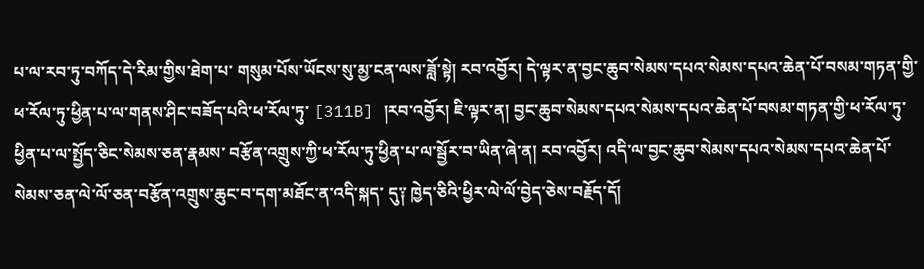པ་ལ་རབ་ཏུ་བཀོད་དེ་རིམ་གྱིས་ཐེག་པ་ གསུམ་པོས་ཡོངས་སུ་མྱ་ངན་ལས་ཟློ་སྟེ། རབ་འབྱོར། དེ་ལྟར་ན་བྱང་ཆུབ་སེམས་དཔའ་སེམས་དཔའ་ཆེན་པོ་བསམ་གཏན་གྱི་ཕ་རོལ་ཏུ་ཕྱིན་པ་ལ་གནས་ཤིང་བཟོད་པའི་ཕ་རོལ་ཏུ་ [311B] །རབ་འབྱོར། ཇི་ལྟར་ན། བྱང་ཆུབ་སེམས་དཔའ་སེམས་དཔའ་ཆེན་པོ་བསམ་གཏན་གྱི་ཕ་རོལ་ཏུ་ཕྱིན་པ་ལ་སྤྱོད་ཅིང་སེམས་ཅན་རྣམས་ བརྩོན་འགྲུས་ཀྱི་ཕ་རོལ་ཏུ་ཕྱིན་པ་ལ་སྦྱོར་བ་ཡིན་ཞེ་ན། རབ་འབྱོར། འདི་ལ་བྱང་ཆུབ་སེམས་དཔའ་སེམས་དཔའ་ཆེན་པོ་སེམས་ཅན་ལེ་ལོ་ཅན་བརྩོན་འགྲུས་ཆུང་བ་དག་མཐོང་ན་འདི་སྐད་ དུ༑ ཁྱེད་ཅིའི་ཕྱིར་ལེ་ལོ་བྱེད་ཅེས་བརྗོད་དོ།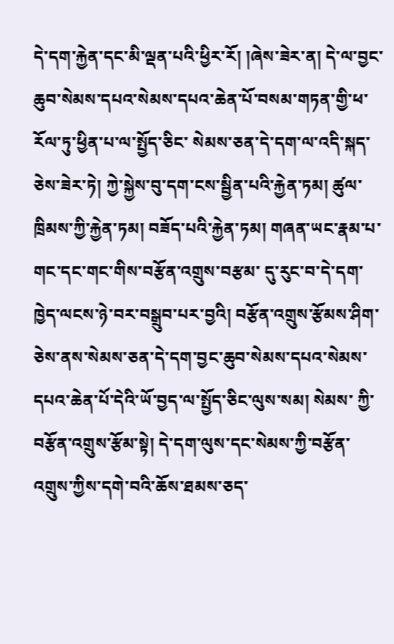དེ་དག་རྐྱེན་དང་མི་ལྡན་པའི་ཕྱིར་རོ། །ཞེས་ཟེར་ན། དེ་ལ་བྱང་ཆུབ་སེམས་དཔའ་སེམས་དཔའ་ཆེན་པོ་བསམ་གཏན་གྱི་ཕ་རོལ་ཏུ་ཕྱིན་པ་ལ་སྤྱོད་ཅིང་ སེམས་ཅན་དེ་དག་ལ་འདི་སྐད་ཅེས་ཟེར་ཏེ། ཀྱེ་སྐྱེས་བུ་དག་ངས་སྦྱིན་པའི་རྐྱེན་ཏམ། ཚུལ་ཁྲིམས་ཀྱི་རྐྱེན་ཏམ། བཟོད་པའི་རྐྱེན་ཏམ། གཞན་ཡང་རྣམ་པ་གང་དང་གང་གིས་བརྩོན་འགྲུས་བརྩམ་ དུ་རུང་བ་དེ་དག་ཁྱེད་ལངས་ཉེ་བར་བསྒྲུབ་པར་བྱའི། བརྩོན་འགྲུས་རྩོམས་ཤིག་ཅེས་ནས་སེམས་ཅན་དེ་དག་བྱང་ཆུབ་སེམས་དཔའ་སེམས་དཔའ་ཆེན་པོ་དེའི་ཡོ་བྱད་ལ་སྤྱོད་ཅིང་ལུས་སམ། སེམས་ ཀྱི་བརྩོན་འགྲུས་རྩོམ་སྟེ། དེ་དག་ལུས་དང་སེམས་ཀྱི་བརྩོན་འགྲུས་ཀྱིས་དགེ་བའི་ཆོས་ཐམས་ཅད་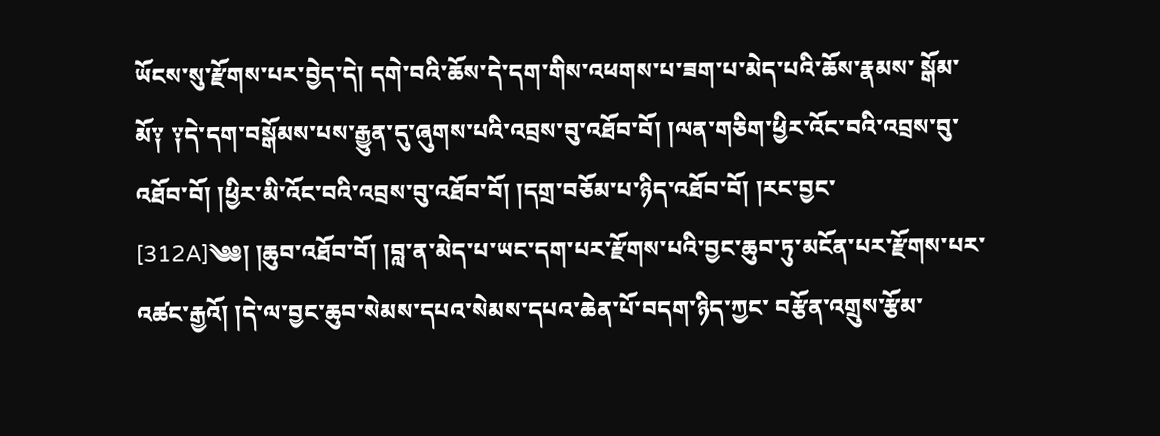ཡོངས་སུ་རྫོགས་པར་བྱེད་དེ། དགེ་བའི་ཆོས་དེ་དག་གིས་འཕགས་པ་ཟག་པ་མེད་པའི་ཆོས་རྣམས་ སྒོམ་མོ༑ ༑དེ་དག་བསྒོམས་པས་རྒྱུན་དུ་ཞུགས་པའི་འབྲས་བུ་འཐོབ་བོ། །ལན་གཅིག་ཕྱིར་འོང་བའི་འབྲས་བུ་འཐོབ་བོ། །ཕྱིར་མི་འོང་བའི་འབྲས་བུ་འཐོབ་བོ། །དགྲ་བཅོམ་པ་ཉིད་འཐོབ་བོ། །རང་བྱང་ [312A]༄༅། །ཆུབ་འཐོབ་བོ། །བླ་ན་མེད་པ་ཡང་དག་པར་རྫོགས་པའི་བྱང་ཆུབ་ཏུ་མངོན་པར་རྫོགས་པར་འཚང་རྒྱའོ། །དེ་ལ་བྱང་ཆུབ་སེམས་དཔའ་སེམས་དཔའ་ཆེན་པོ་བདག་ཉིད་ཀྱང་ བརྩོན་འགྲུས་རྩོམ་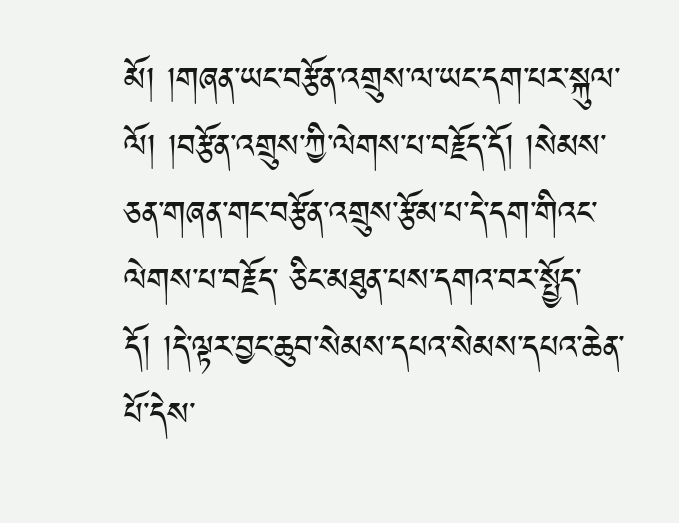མོ། །གཞན་ཡང་བརྩོན་འགྲུས་ལ་ཡང་དག་པར་སྐུལ་ལོ། །བརྩོན་འགྲུས་ཀྱི་ལེགས་པ་བརྗོད་དོ། །སེམས་ཅན་གཞན་གང་བརྩོན་འགྲུས་རྩོམ་པ་དེ་དག་གིའང་ལེགས་པ་བརྗོད་ ཅིང་མཐུན་པས་དགའ་བར་སྤྱོད་དོ། །དེ་ལྟར་བྱང་ཆུབ་སེམས་དཔའ་སེམས་དཔའ་ཆེན་པོ་དེས་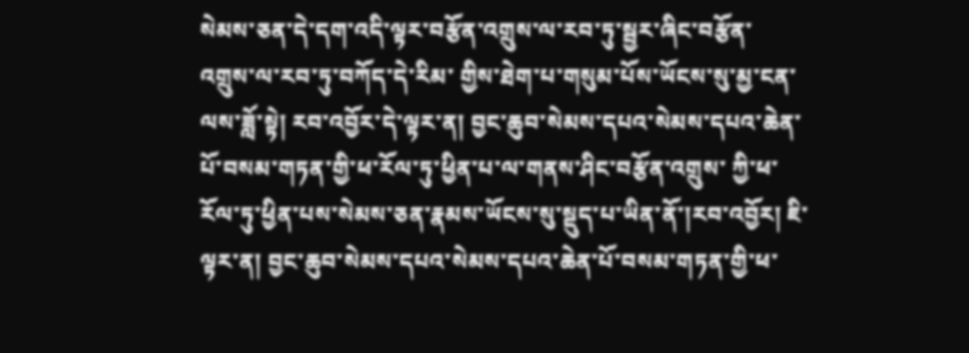སེམས་ཅན་དེ་དག་འདི་ལྟར་བརྩོན་འགྲུས་ལ་རབ་ཏུ་སྦྱར་ཞིང་བརྩོན་འགྲུས་ལ་རབ་ཏུ་བཀོད་དེ་རིམ་ གྱིས་ཐེག་པ་གསུམ་པོས་ཡོངས་སུ་མྱ་ངན་ལས་ཟློ་སྟེ། རབ་འབྱོར་དེ་ལྟར་ན། བྱང་ཆུབ་སེམས་དཔའ་སེམས་དཔའ་ཆེན་པོ་བསམ་གཏན་གྱི་ཕ་རོལ་ཏུ་ཕྱིན་པ་ལ་གནས་ཤིང་བརྩོན་འགྲུས་ ཀྱི་ཕ་རོལ་ཏུ་ཕྱིན་པས་སེམས་ཅན་རྣམས་ཡོངས་སུ་སྡུད་པ་ཡིན་ནོ་།རབ་འབྱོར། ཇི་ལྟར་ན། བྱང་ཆུབ་སེམས་དཔའ་སེམས་དཔའ་ཆེན་པོ་བསམ་གཏན་གྱི་ཕ་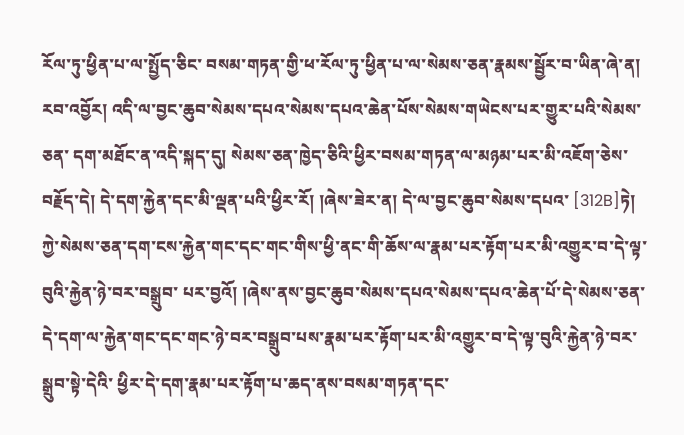རོལ་ཏུ་ཕྱིན་པ་ལ་སྤྱོད་ཅིང་ བསམ་གཏན་གྱི་ཕ་རོལ་ཏུ་ཕྱིན་པ་ལ་སེམས་ཅན་རྣམས་སྦྱོར་བ་ཡིན་ཞེ་ན། རབ་འབྱོར། འདི་ལ་བྱང་ཆུབ་སེམས་དཔའ་སེམས་དཔའ་ཆེན་པོས་སེམས་གཡེངས་པར་གྱུར་པའི་སེམས་ཅན་ དག་མཐོང་ན་འདི་སྐད་དུ། སེམས་ཅན་ཁྱེད་ཅིའི་ཕྱིར་བསམ་གཏན་ལ་མཉམ་པར་མི་འཇོག་ཅེས་བརྗོད་དེ། དེ་དག་རྐྱེན་དང་མི་ལྡན་པའི་ཕྱིར་རོ། །ཞེས་ཟེར་ན། དེ་ལ་བྱང་ཆུབ་སེམས་དཔའ་ [312B]ཏེ། ཀྱེ་སེམས་ཅན་དག་ངས་རྐྱེན་གང་དང་གང་གིས་ཕྱི་ནང་གི་ཆོས་ལ་རྣམ་པར་རྟོག་པར་མི་འགྱུར་བ་དེ་ལྟ་བུའི་རྐྱེན་ཉེ་བར་བསྒྲུབ་ པར་བྱའོ། །ཞེས་ནས་བྱང་ཆུབ་སེམས་དཔའ་སེམས་དཔའ་ཆེན་པོ་དེ་སེམས་ཅན་དེ་དག་ལ་རྐྱེན་གང་དང་གང་ཉེ་བར་བསྒྲུབ་པས་རྣམ་པར་རྟོག་པར་མི་འགྱུར་བ་དེ་ལྟ་བུའི་རྐྱེན་ཉེ་བར་སྒྲུབ་སྟེ་དེའི་ ཕྱིར་དེ་དག་རྣམ་པར་རྟོག་པ་ཆད་ནས་བསམ་གཏན་དང་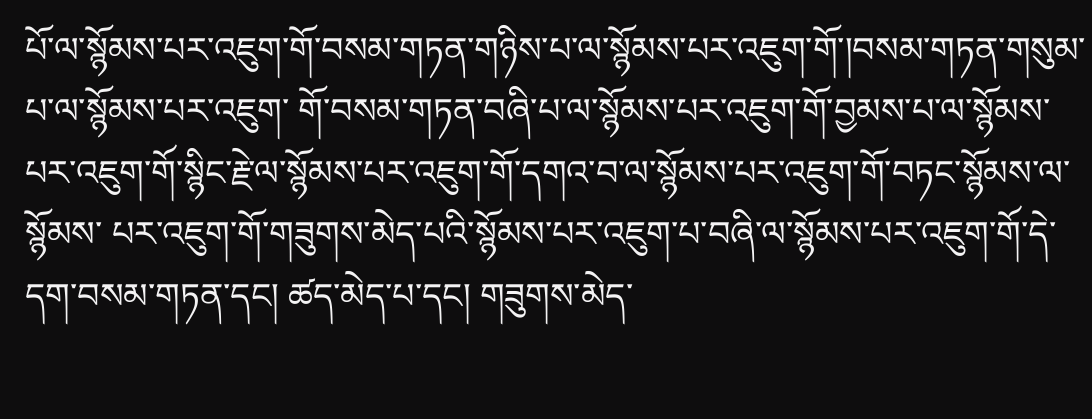པོ་ལ་སྙོམས་པར་འཇུག་གོ་བསམ་གཏན་གཉིས་པ་ལ་སྙོམས་པར་འཇུག་གོ་།བསམ་གཏན་གསུམ་པ་ལ་སྙོམས་པར་འཇུག་ གོ་བསམ་གཏན་བཞི་པ་ལ་སྙོམས་པར་འཇུག་གོ་བྱམས་པ་ལ་སྙོམས་པར་འཇུག་གོ་སྙིང་རྗེ་ལ་སྙོམས་པར་འཇུག་གོ་དགའ་བ་ལ་སྙོམས་པར་འཇུག་གོ་བཏང་སྙོམས་ལ་སྙོམས་ པར་འཇུག་གོ་གཟུགས་མེད་པའི་སྙོམས་པར་འཇུག་པ་བཞི་ལ་སྙོམས་པར་འཇུག་གོ་དེ་དག་བསམ་གཏན་དང། ཚད་མེད་པ་དང། གཟུགས་མེད་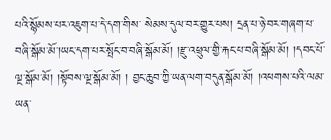པའི་སྙོམས་པར་འཇུག་པ་དེ་དག་གིས་ སེམས་དུལ་བར་གྱུར་པས། དྲན་པ་ཉེ་བར་གཞག་པ་བཞི་སྒོམ་མོ་།ཡང་དག་པར་སྤོང་བ་བཞི་སྒོམ་མོ། །རྫུ་འཕྲུལ་གྱི་རྐང་པ་བཞི་སྒོམ་མོ། །དབང་པོ་ལྔ་སྒོམ་མོ། །སྟོབས་ལྔ་སྒོམ་མོ། ། བྱང་ཆུབ་ཀྱི་ཡན་ལག་བདུན་སྒོམ་མོ། །འཕགས་པའི་ལམ་ཡན་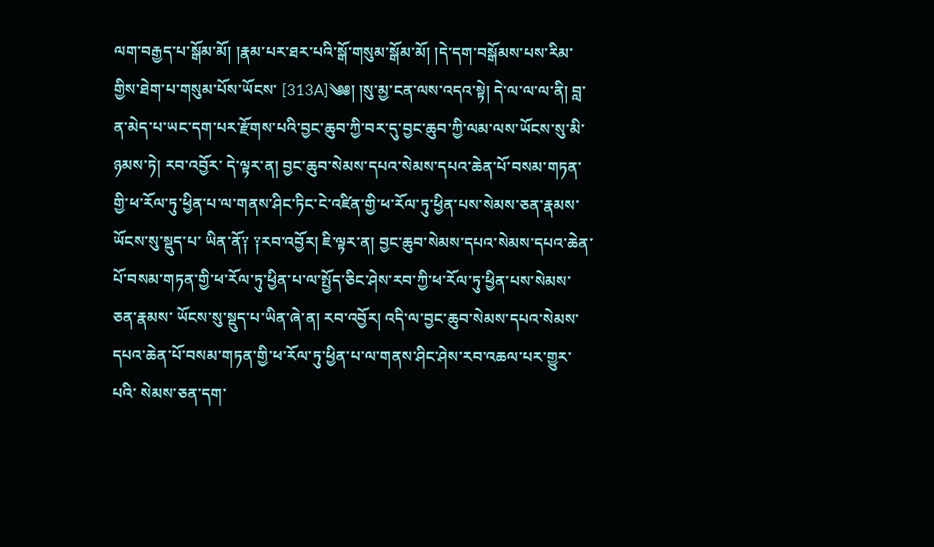ལག་བརྒྱད་པ་སྒོམ་མོ། །རྣམ་པར་ཐར་པའི་སྒོ་གསུམ་སྒོམ་མོ། །དེ་དག་བསྒོམས་པས་རིམ་གྱིས་ཐེག་པ་གསུམ་པོས་ཡོངས་ [313A]༄༅། །སུ་མྱ་ངན་ལས་འདའ་སྟེ། དེ་ལ་ལ་ལ་ནི། བླ་ན་མེད་པ་ཡང་དག་པར་རྫོགས་པའི་བྱང་ཆུབ་ཀྱི་བར་དུ་བྱང་ཆུབ་ཀྱི་ལམ་ལས་ཡོངས་སུ་མི་ཉམས་ཏེ། རབ་འབྱོར་ དེ་ལྟར་ན། བྱང་ཆུབ་སེམས་དཔའ་སེམས་དཔའ་ཆེན་པོ་བསམ་གཏན་གྱི་ཕ་རོལ་ཏུ་ཕྱིན་པ་ལ་གནས་ཤིང་ཏིང་ངེ་འཛིན་གྱི་ཕ་རོལ་ཏུ་ཕྱིན་པས་སེམས་ཅན་རྣམས་ཡོངས་སུ་སྡུད་པ་ ཡིན་ནོ༑ ༑རབ་འབྱོར། ཇི་ལྟར་ན། བྱང་ཆུབ་སེམས་དཔའ་སེམས་དཔའ་ཆེན་པོ་བསམ་གཏན་གྱི་ཕ་རོལ་ཏུ་ཕྱིན་པ་ལ་སྤྱོད་ཅིང་ཤེས་རབ་ཀྱི་ཕ་རོལ་ཏུ་ཕྱིན་པས་སེམས་ཅན་རྣམས་ ཡོངས་སུ་སྡུད་པ་ཡིན་ཞེ་ན། རབ་འབྱོར། འདི་ལ་བྱང་ཆུབ་སེམས་དཔའ་སེམས་དཔའ་ཆེན་པོ་བསམ་གཏན་གྱི་ཕ་རོལ་ཏུ་ཕྱིན་པ་ལ་གནས་ཤིང་ཤེས་རབ་འཆལ་པར་གྱུར་པའི་ སེམས་ཅན་དག་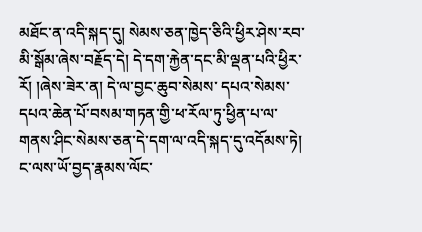མཐོང་ན་འདི་སྐད་དུ། སེམས་ཅན་ཁྱེད་ཅིའི་ཕྱིར་ཤེས་རབ་མི་སྒོམ་ཞེས་བརྗོད་དེ། དེ་དག་རྐྱེན་དང་མི་ལྡན་པའི་ཕྱིར་རོ། །ཞེས་ཟེར་ན། དེ་ལ་བྱང་ཆུབ་སེམས་ དཔའ་སེམས་དཔའ་ཆེན་པོ་བསམ་གཏན་གྱི་ཕ་རོལ་ཏུ་ཕྱིན་པ་ལ་གནས་ཤིང་སེམས་ཅན་དེ་དག་ལ་འདི་སྐད་དུ་འདོམས་ཏེ། ང་ལས་ཡོ་བྱད་རྣམས་ལོང་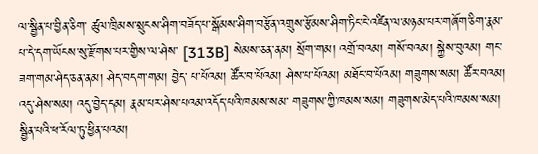ལ་སྦྱིན་པ་བྱིན་ཅིག་ ཚུལ་ཁྲིམས་སྲུངས་ཤིག་བཟོད་པ་སྒོམས་ཤིག་བརྩོན་འགྲུས་རྩོམས་ཤིག་ཏིང་ངེ་འཛིན་ལ་མཉམ་པར་གཞོག་ཅིག་རྣམ་པ་དེ་དག་ཡོངས་སུ་རྫོགས་པར་གྱིས་ལ་ཤེས་ [313B] སེམས་ཅན་ནམ། སྲོག་གམ། འགྲོ་བའམ། གསོ་བའམ། སྐྱེས་བུའམ། གང་ཟག་གམ་ཤེད་ཅན་ནམ། ཤེད་བདག་གམ། བྱེད་ པ་པོའམ། ཚོར་བ་པོའམ། ཤེས་པ་པོའམ། མཐོང་བ་པོའམ། གཟུགས་སམ། ཚོར་བའམ། འདུ་ཤེས་སམ། འདུ་བྱེད་དམ། རྣམ་པར་ཤེས་པའམ་འདོད་པའི་ཁམས་སམ་ གཟུགས་ཀྱི་ཁམས་སམ། གཟུགས་མེད་པའི་ཁམས་སམ། སྦྱིན་པའི་ཕ་རོལ་ཏུ་ཕྱིན་པའམ།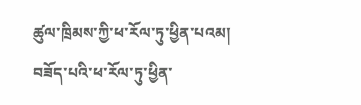ཚུལ་ཁྲིམས་ཀྱི་ཕ་རོལ་ཏུ་ཕྱིན་པའམ། བཟོད་པའི་ཕ་རོལ་ཏུ་ཕྱིན་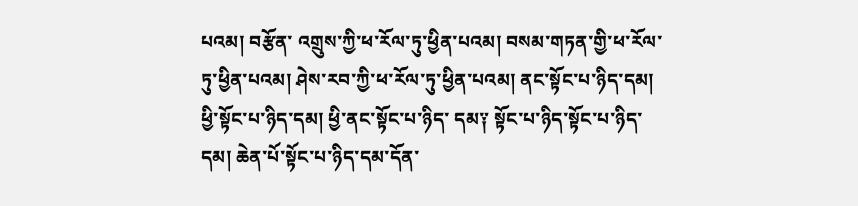པའམ། བརྩོན་ འགྲུས་ཀྱི་ཕ་རོལ་ཏུ་ཕྱིན་པའམ། བསམ་གཏན་གྱི་ཕ་རོལ་ཏུ་ཕྱིན་པའམ། ཤེས་རབ་ཀྱི་ཕ་རོལ་ཏུ་ཕྱིན་པའམ། ནང་སྟོང་པ་ཉིད་དམ། ཕྱི་སྟོང་པ་ཉིད་དམ། ཕྱི་ནང་སྟོང་པ་ཉིད་ དམ༑ སྟོང་པ་ཉིད་སྟོང་པ་ཉིད་དམ། ཆེན་པོ་སྟོང་པ་ཉིད་དམ་དོན་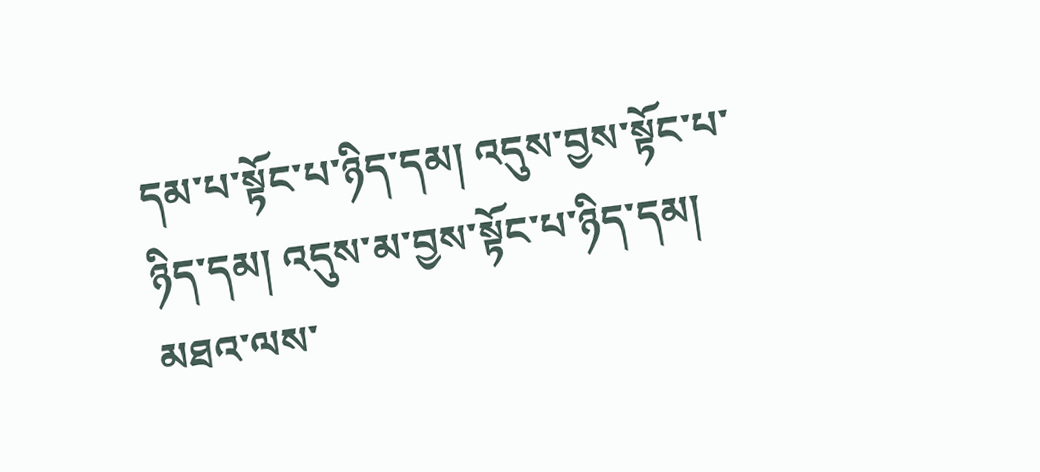དམ་པ་སྟོང་པ་ཉིད་དམ། འདུས་བྱས་སྟོང་པ་ཉིད་དམ། འདུས་མ་བྱས་སྟོང་པ་ཉིད་དམ། མཐའ་ལས་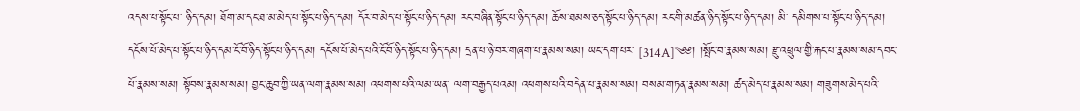འདས་པ་སྟོང་པ་ ཉིད་དམ། ཐོག་མ་དང་ཐ་མ་མེད་པ་སྟོང་པ་ཉིད་དམ། དོར་བ་མེད་པ་སྟོང་པ་ཉིད་དམ། རང་བཞིན་སྟོང་པ་ཉིད་དམ། ཆོས་ཐམས་ཅད་སྟོང་པ་ཉིད་དམ། རང་གི་མཚན་ཉིད་སྟོང་པ་ཉིད་དམ། མི་ དམིགས་པ་སྟོང་པ་ཉིད་དམ། དངོས་པོ་མེད་པ་སྟོང་པ་ཉིད་དམ་ངོ་བོ་ཉིད་སྟོང་པ་ཉིད་དམ། དངོས་པོ་མེད་པའི་ངོ་བོ་ཉིད་སྟོང་པ་ཉིད་དམ། དྲན་པ་ཉེ་བར་གཞག་པ་རྣམས་སམ། ཡང་དག་པར་ [314A]༄༅། །སྤོང་བ་རྣམས་སམ། རྫུ་འཕྲུལ་གྱི་རྐང་པ་རྣམས་སམ་དབང་པོ་རྣམས་སམ། སྟོབས་རྣམས་སམ། བྱང་ཆུབ་ཀྱི་ཡན་ལག་རྣམས་སམ། འཕགས་པའི་ལམ་ཡན་ ལག་བརྒྱད་པའམ། འཕགས་པའི་བདེན་པ་རྣམས་སམ། བསམ་གཏན་རྣམས་སམ། ཚད་མེད་པ་རྣམས་སམ། གཟུགས་མེད་པའི་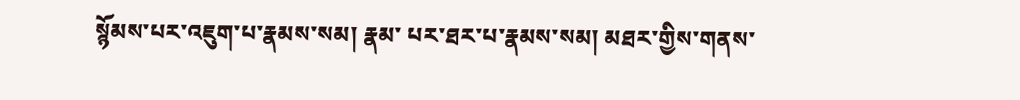སྙོམས་པར་འཇུག་པ་རྣམས་སམ། རྣམ་ པར་ཐར་པ་རྣམས་སམ། མཐར་གྱིས་གནས་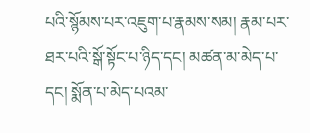པའི་སྙོམས་པར་འཇུག་པ་རྣམས་སམ། རྣམ་པར་ཐར་པའི་སྒོ་སྟོང་པ་ཉིད་དང། མཚན་མ་མེད་པ་དང། སྨོན་པ་མེད་པའམ་